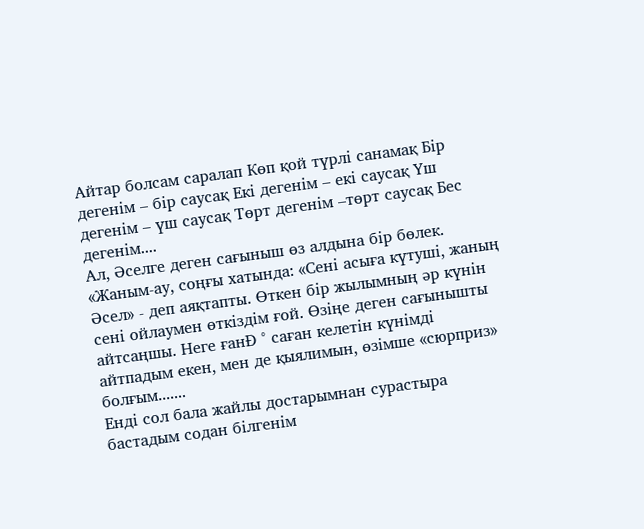Айтар болсам саралап Көп қой түрлі санамақ Бір дегенім – бір саусақ Екі дегенім – екі саусақ Үш дегенім – үш саусақ Төрт дегенім –төрт саусақ Бес дегенім....
Ал, Әселге деген сағыныш өз алдына бір бөлек. «Жаным-ау, соңғы хатында: «Сені асыға күтуші, жаның Әсел» - деп аяқтапты. Өткен бір жылымның әр күнін сені ойлаумен өткіздім ғой. Өзіңе деген сағынышты айтсаңшы. Неге ғанÐ ° саған келетін күнімді айтпадым екен, мен де қыялимын, өзімше «сюрприз» болғым.......
Енді сол бала жайлы достарымнан сурастыра бастадым содан білгенім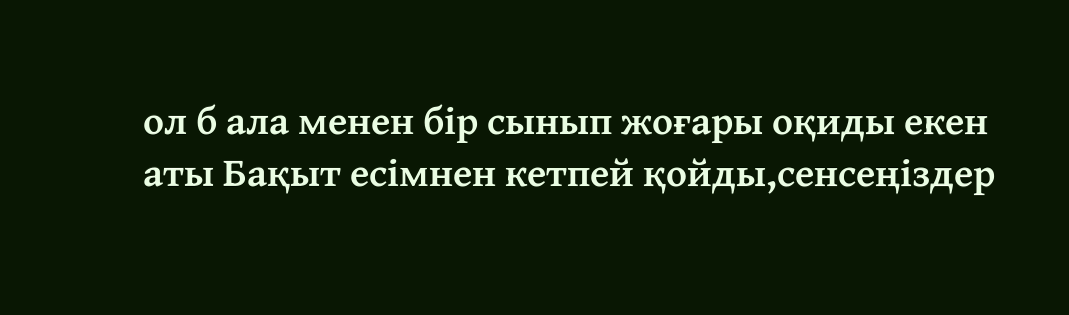ол б ала менен бір сынып жоғары оқиды екен аты Бақыт есімнен кетпей қойды,сенсеңіздер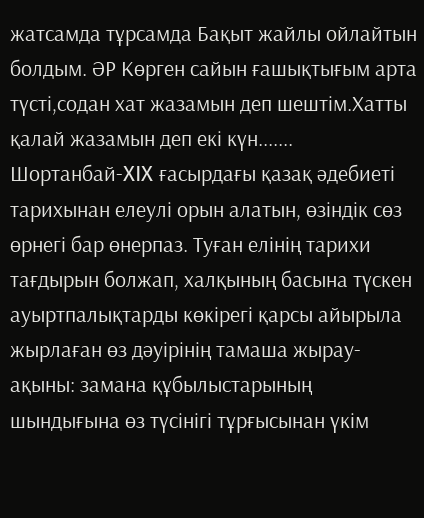жатсамда тұрсамда Бақыт жайлы ойлайтын болдым. ӘР Көрген сайын ғашықтығым арта түсті,содан хат жазамын деп шештім.Хатты қалай жазамын деп екі күн.......
Шортанбай-XIX ғасырдағы қазақ әдебиеті тарихынан елеулі орын алатын, өзіндік сөз өрнегі бар өнерпаз. Туған елінің тарихи тағдырын болжап, халқының басына түскен ауыртпалықтарды көкірегі қарсы айырыла жырлаған өз дәуірінің тамаша жырау-ақыны: замана құбылыстарының шындығына өз түсінігі тұрғысынан үкім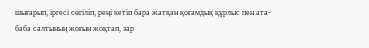шығарып, іргесі сөгіліп, реңі кетіп бара жатқан қоғамдық құрлыс пен ата-баба салтының жоғын жоқтап, зар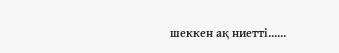шеккен ақ ниетті......